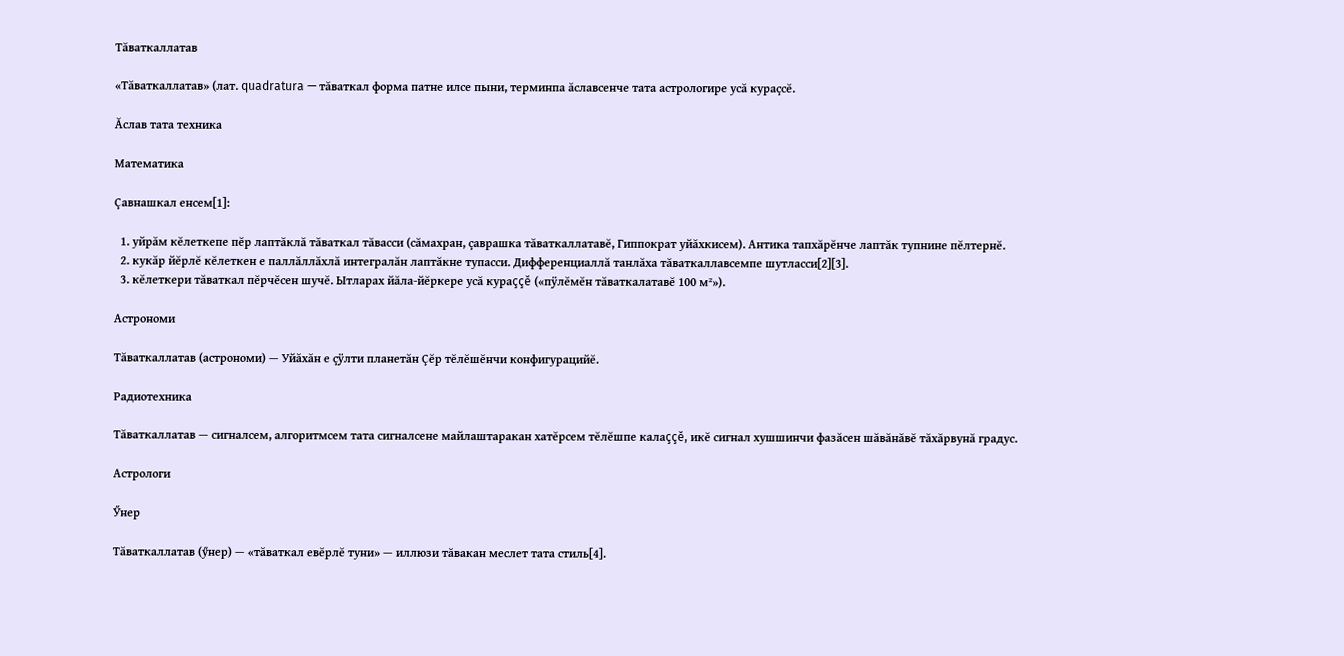Тăваткаллатав

«Тăваткаллатав» (лат. quadratura — тăваткал форма патне илсе пыни, терминпа ăславсенче тата астрологире усă кураçсĕ.

Ăслав тата техника

Математика

Çавнашкал енсем[1]:

  1. уйрăм кĕлеткепе пĕр лаптăклă тăваткал тăвасси (сăмахран, çаврашка тăваткаллатавĕ, Гиппократ уйăхкисем). Антика тапхăрĕнче лаптăк тупнине пĕлтернĕ.
  2. кукăр йĕрлĕ кĕлеткен е паллăллăхлă интегралăн лаптăкне тупасси. Дифференциаллă танлăха тăваткаллавсемпе шутласси[2][3].
  3. кĕлеткери тăваткал пĕрчĕсен шучĕ. Ытларах йăла-йĕркере усă кураççĕ («пÿлĕмĕн тăваткалатавĕ 100 м²»).

Астрономи

Тăваткаллатав (астрономи) — Уйăхăн е çÿлти планетăн Çĕр тĕлĕшĕнчи конфигурацийĕ.

Радиотехника

Тăваткаллатав — сигналсем, алгоритмсем тата сигналсене майлаштаракан хатĕрсем тĕлĕшпе калаççĕ, икĕ сигнал хушшинчи фазăсен шăвăнăвĕ тăхăрвунă градус.

Астрологи

Ӳнер

Тăваткаллатав (ӳнер) — «тăваткал евĕрлĕ туни» — иллюзи тăвакан меслет тата стиль[4].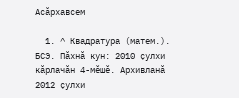Асăрхавсем

  1. ^ Квадратура (матем.). БСЭ. Пӑхнӑ кун: 2010 ҫулхи кӑрлачӑн 4-мӗшӗ. Архивланӑ 2012 ҫулхи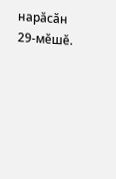нарӑсӑн 29-мӗшӗ.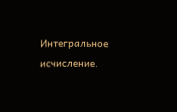Интегральное исчисление.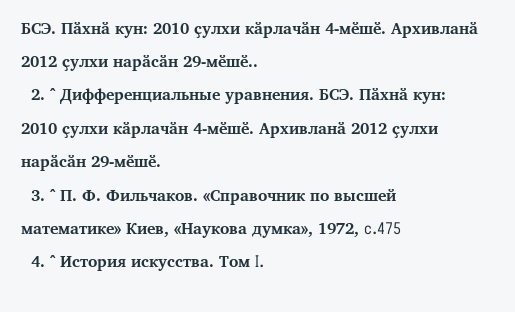БСЭ. Пӑхнӑ кун: 2010 ҫулхи кӑрлачӑн 4-мӗшӗ. Архивланӑ 2012 ҫулхи нарӑсӑн 29-мӗшӗ..
  2. ^ Дифференциальные уравнения. БСЭ. Пӑхнӑ кун: 2010 ҫулхи кӑрлачӑн 4-мӗшӗ. Архивланӑ 2012 ҫулхи нарӑсӑн 29-мӗшӗ.
  3. ^ П. Ф. Фильчаков. «Справочник по высшей математике» Киев, «Наукова думка», 1972, c.475
  4. ^ История искусства. Том I.